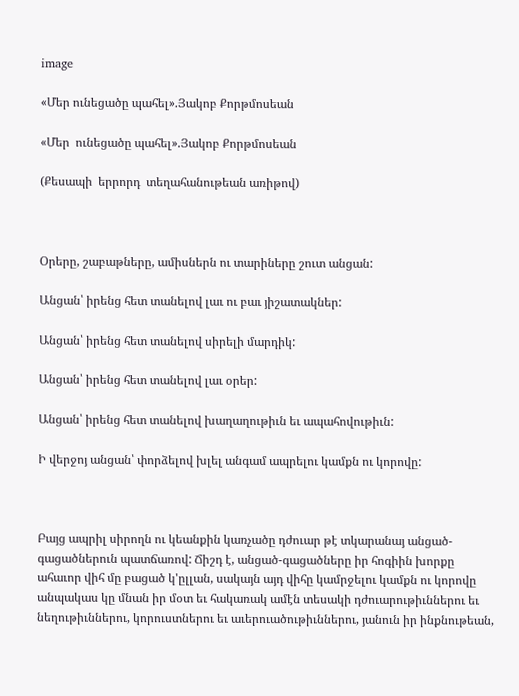image

«Մեր ունեցածը պահել».Յակոբ Քորթմոսեան

«Մեր  ունեցածը պահել».Յակոբ Քորթմոսեան

(Քեսապի  երրորդ  տեղահանութեան առիթով)



Օրերը, շաբաթները, ամիսներն ու տարիները շուտ անցան:

Անցան՝ իրենց հետ տանելով լաւ ու բաւ յիշատակներ:

Անցան՝ իրենց հետ տանելով սիրելի մարդիկ:

Անցան՝ իրենց հետ տանելով լաւ օրեր:

Անցան՝ իրենց հետ տանելով խաղաղութիւն եւ ապահովութիւն:

Ի վերջոյ անցան՝ փորձելով խլել անգամ ապրելու կամքն ու կորովը:



Բայց ապրիլ սիրողն ու կեանքին կառչածը դժուար թէ տկարանայ անցած-գացածներուն պատճառով: Ճիշդ է, անցած-գացածները իր հոգիին խորքը ահաւոր վիհ մը բացած կ'ըլլան, սակայն այդ վիհը կամրջելու կամքն ու կորովը անպակաս կը մնան իր մօտ եւ հակառակ ամէն տեսակի դժուարութիւններու եւ նեղութիւններու, կորուստներու եւ աւերուածութիւններու, յանուն իր ինքնութեան,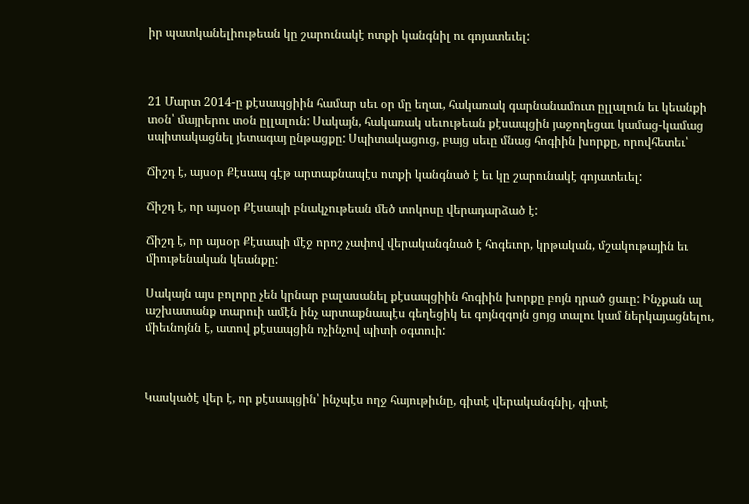իր պատկանելիութեան կը շարունակէ ոտքի կանգնիլ ու գոյատեւել:



21 Մարտ 2014-ը քէսապցիին համար սեւ օր մը եղաւ, հակառակ գարնանամուտ ըլլալուն եւ կեանքի տօն՝ մայրերու տօն ըլլալուն: Սակայն, հակառակ սեւութեան քէսապցին յաջողեցաւ կամաց-կամաց սպիտակացնել յետագայ ընթացքը: Սպիտակացուց, բայց սեւը մնաց հոգիին խորքը, որովհետեւ՝

Ճիշդ է, այսօր Քէսապ գէթ արտաքնապէս ոտքի կանգնած է եւ կը շարունակէ գոյատեւել:

Ճիշդ է, որ այսօր Քէսապի բնակչութեան մեծ տոկոսը վերադարձած է:

Ճիշդ է, որ այսօր Քէսապի մէջ որոշ չափով վերականգնած է հոգեւոր, կրթական, մշակութային եւ միութենական կեանքը:

Սակայն այս բոլորը չեն կրնար բալասանել քէսապցիին հոգիին խորքը բոյն դրած ցաւը: Ինչքան ալ աշխատանք տարուի ամէն ինչ արտաքնապէս գեղեցիկ եւ գոյնզգոյն ցոյց տալու կամ ներկայացնելու, միեւնոյնն է, ատով քէսապցին ոչինչով պիտի օգտուի:



Կասկածէ վեր է, որ քէսապցին՝ ինչպէս ողջ հայութիւնը, գիտէ վերականգնիլ, գիտէ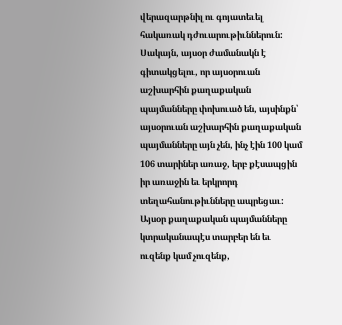վերազարթնիլ ու գոյատեւել հակառակ դժուարութիւններուն: Սակայն, այսօր ժամանակն է գիտակցելու, որ այսօրուան աշխարհին քաղաքական պայմանները փոխուած են, այսինքն՝ այսօրուան աշխարհին քաղաքական պայմանները այն չեն, ինչ էին 100 կամ 106 տարիներ առաջ, երբ քէսապցին իր առաջին եւ երկրորդ տեղահանութիւնները ապրեցաւ: Այսօր քաղաքական պայմանները կտրականապէս տարբեր են եւ ուզենք կամ չուզենք,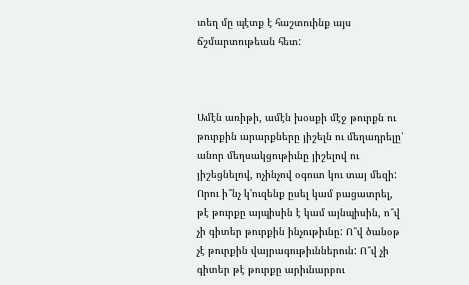տեղ մը պէտք է հաշտուինք այս ճշմարտութեան հետ:



Ամէն առիթի, ամէն խօսքի մէջ թուրքն ու թուրքին արարքները յիշելն ու մեղադրելը՝ անոր մեղսակցութիւնը յիշելով ու յիշեցնելով, ոչինչով օգուտ կու տայ մեզի: Որու ի՞նչ կ'ուզենք ըսել կամ բացատրել, թէ թուրքը այպիսին է կամ այնպիսին, ո՞վ չի գիտեր թուրքին ինչութիւնը: Ո՞վ ծանօթ չէ թուրքին վայրագութիւններուն: Ո՞վ չի գիտեր թէ թուրքը արիւնարբու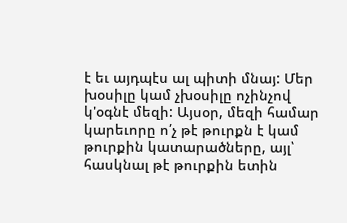է եւ այդպէս ալ պիտի մնայ: Մեր խօսիլը կամ չխօսիլը ոչինչով կ'օգնէ մեզի: Այսօր, մեզի համար կարեւորը ո՛չ թէ թուրքն է կամ թուրքին կատարածները, այլ՝ հասկնալ թէ թուրքին ետին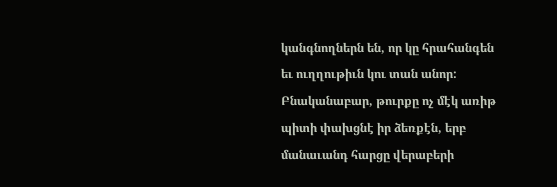կանգնողներն են, որ կը հրահանգեն եւ ուղղութիւն կու տան անոր: Բնականաբար, թուրքը ոչ մէկ առիթ պիտի փախցնէ իր ձեռքէն, երբ մանաւանդ հարցը վերաբերի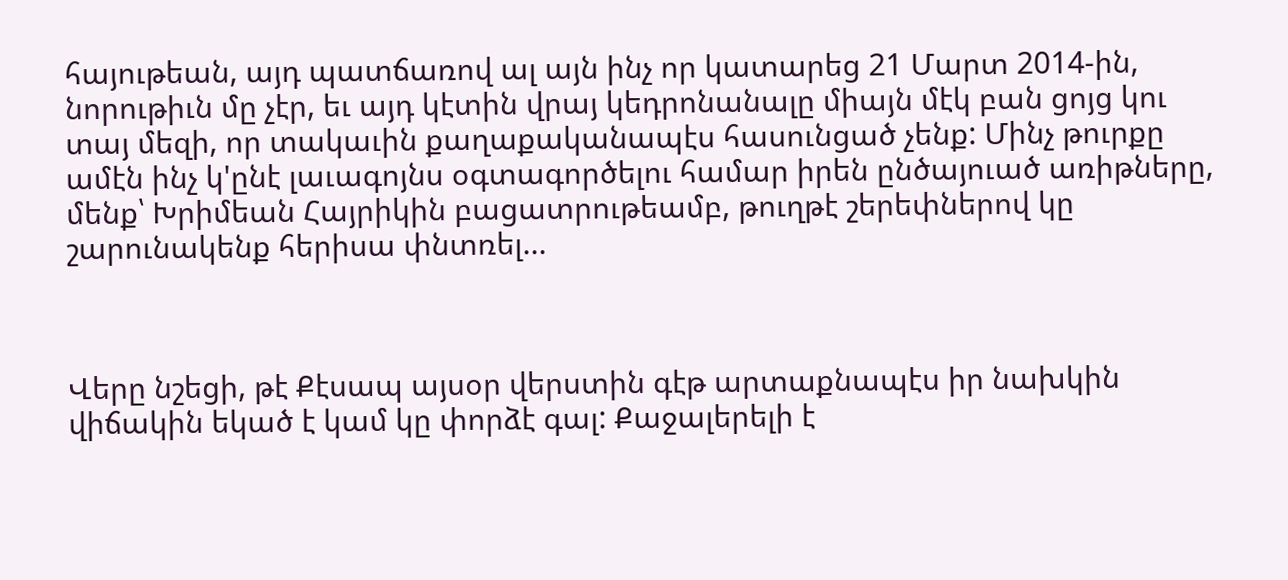հայութեան, այդ պատճառով ալ այն ինչ որ կատարեց 21 Մարտ 2014-ին, նորութիւն մը չէր, եւ այդ կէտին վրայ կեդրոնանալը միայն մէկ բան ցոյց կու տայ մեզի, որ տակաւին քաղաքականապէս հասունցած չենք: Մինչ թուրքը ամէն ինչ կ'ընէ լաւագոյնս օգտագործելու համար իրեն ընծայուած առիթները, մենք՝ Խրիմեան Հայրիկին բացատրութեամբ, թուղթէ շերեփներով կը շարունակենք հերիսա փնտռել...



Վերը նշեցի, թէ Քէսապ այսօր վերստին գէթ արտաքնապէս իր նախկին վիճակին եկած է կամ կը փորձէ գալ: Քաջալերելի է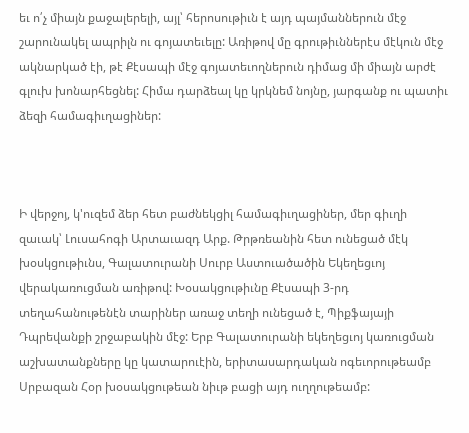եւ ո՛չ միայն քաջալերելի, այլ՝ հերոսութիւն է այդ պայմաններուն մէջ շարունակել ապրիլն ու գոյատեւելը: Առիթով մը գրութիւններէս մէկուն մէջ ակնարկած էի, թէ Քէսապի մէջ գոյատեւողներուն դիմաց մի միայն արժէ գլուխ խոնարհեցնել: Հիմա դարձեալ կը կրկնեմ նոյնը, յարգանք ու պատիւ ձեզի համագիւղացիներ:



Ի վերջոյ, կ'ուզեմ ձեր հետ բաժնեկցիլ համագիւղացիներ, մեր գիւղի զաւակ՝ Լուսահոգի Արտաւազդ Արք. Թրթռեանին հետ ունեցած մէկ խօսկցութիւնս, Գալատուրանի Սուրբ Աստուածածին Եկեղեցւոյ վերակառուցման առիթով: Խօսակցութիւնը Քէսապի 3-րդ տեղահանութենէն տարիներ առաջ տեղի ունեցած է, Պիքֆայայի Դպրեվանքի շրջաբակին մէջ: Երբ Գալատուրանի եկեղեցւոյ կառուցման աշխատանքները կը կատարուէին, երիտասարդական ոգեւորութեամբ Սրբազան Հօր խօսակցութեան նիւթ բացի այդ ուղղութեամբ: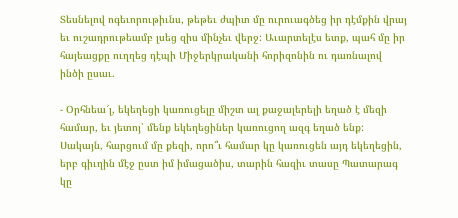Տեսնելով ոգեւորութիւնս, թեթեւ ժպիտ մը ուրուագծեց իր դէմքին վրայ եւ ուշադրութեամբ լսեց զիս մինչեւ վերջ: Աւարտելէս ետք, պահ մը իր հայեացքը ուղղեց դէպի Միջերկրականի հորիզոնին ու դառնալով ինծի ըսաւ.

- Օրհնեա՜լ, եկեղեցի կառուցելը միշտ ալ քաջալերելի եղած է մեզի համար, եւ յետոյ՝ մենք եկեղեցիներ կառուցող ազգ եղած ենք: Սակայն, հարցում մը քեզի, որո՞ւ համար կը կառուցեն այդ եկեղեցին, երբ գիւղին մէջ ըստ իմ իմացածիս, տարին հազիւ տասը Պատարագ կը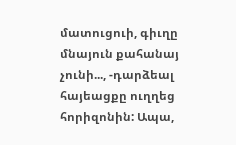մատուցուի, գիւղը մնայուն քահանայ չունի..., -դարձեալ հայեացքը ուղղեց հորիզոնին: Ապա,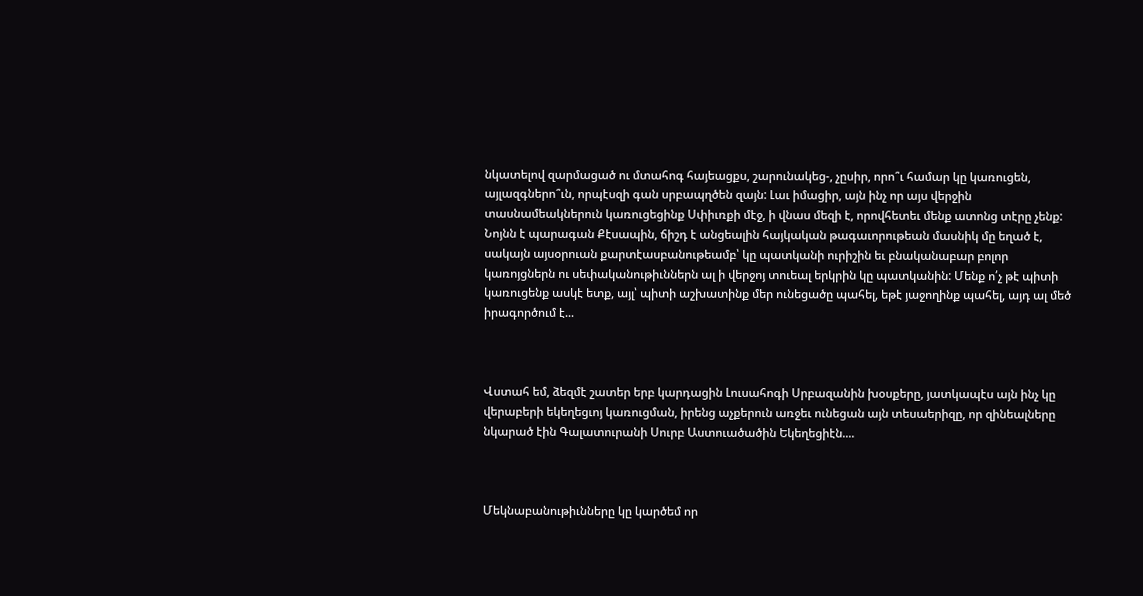նկատելով զարմացած ու մտահոգ հայեացքս, շարունակեց-, չըսիր, որո՞ւ համար կը կառուցեն, այլազգներո՞ւն, որպէսզի գան սրբապղծեն զայն: Լաւ իմացիր, այն ինչ որ այս վերջին տասնամեակներուն կառուցեցինք Սփիւռքի մէջ, ի վնաս մեզի է, որովհետեւ մենք ատոնց տէրը չենք: Նոյնն է պարագան Քէսապին, ճիշդ է անցեալին հայկական թագաւորութեան մասնիկ մը եղած է, սակայն այսօրուան քարտէասբանութեամբ՝ կը պատկանի ուրիշին եւ բնականաբար բոլոր կառոյցներն ու սեփականութիւններն ալ ի վերջոյ տուեալ երկրին կը պատկանին: Մենք ո՛չ թէ պիտի կառուցենք ասկէ ետք, այլ՝ պիտի աշխատինք մեր ունեցածը պահել, եթէ յաջողինք պահել, այդ ալ մեծ իրագործում է...



Վստահ եմ, ձեզմէ շատեր երբ կարդացին Լուսահոգի Սրբազանին խօսքերը, յատկապէս այն ինչ կը վերաբերի եկեղեցւոյ կառուցման, իրենց աչքերուն առջեւ ունեցան այն տեսաերիզը, որ զինեալները նկարած էին Գալատուրանի Սուրբ Աստուածածին Եկեղեցիէն....



Մեկնաբանութիւնները կը կարծեմ որ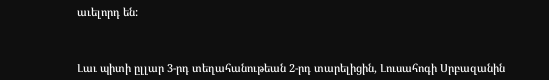աւելորդ են:



Լաւ պիտի ըլլար 3-րդ տեղահանութեան 2-րդ տարելիցին, Լուսահոգի Սրբազանին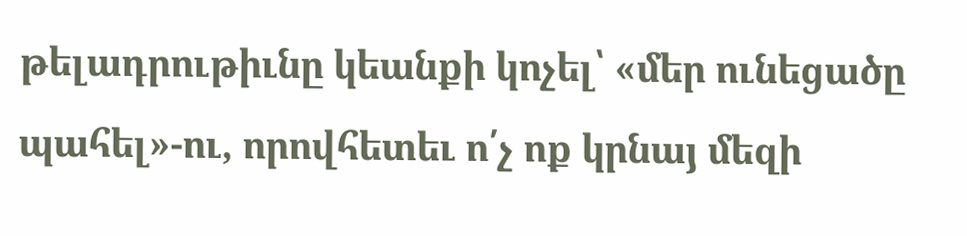թելադրութիւնը կեանքի կոչել՝ «մեր ունեցածը պահել»-ու, որովհետեւ ո՛չ ոք կրնայ մեզի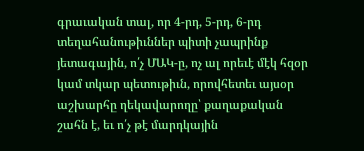գրաւական տալ, որ 4-րդ, 5-րդ, 6-րդ տեղահանութիւններ պիտի չապրինք յետագային, ո՛չ ՄԱԿ-ը, ոչ ալ որեւէ մէկ հզօր կամ տկար պետութիւն, որովհետեւ այսօր աշխարհը ղեկավարողը՝ քաղաքական շահն է, եւ ո՛չ թէ մարդկային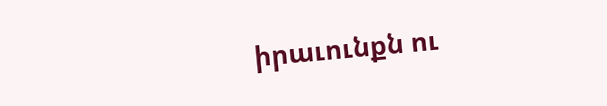իրաւունքն ու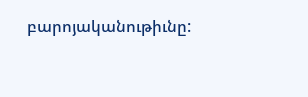բարոյականութիւնը: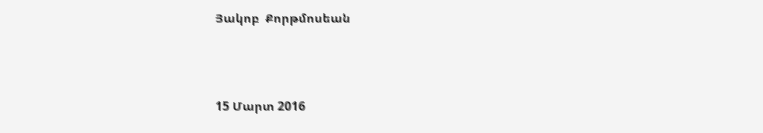Յակոբ  Քորթմոսեան



15 Մարտ 2016